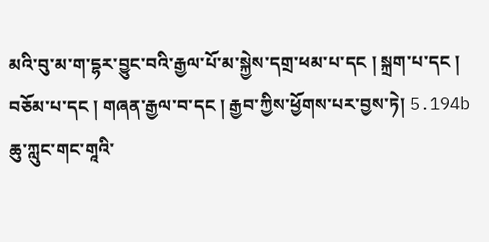མའི་བུ་མ་ག་དྷར་བྱུང་བའི་རྒྱལ་པོ་མ་སྐྱེས་དགྲ་ཕམ་པ་དང ། སྐྲག་པ་དང ། བཅོམ་པ་དང ། གཞན་རྒྱལ་བ་དང ། རྒྱབ་ཀྱིས་ཕྱོགས་པར་བྱས་ཏེ། 5.194b ཆུ་ཀླུང་གང་གཱའི་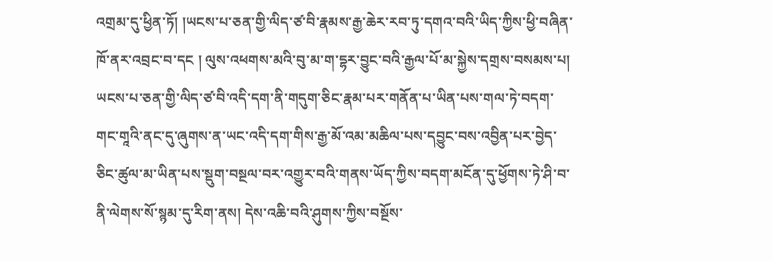འགྲམ་དུ་ཕྱིན་ཏོ། །ཡངས་པ་ཅན་གྱི་ལིད་ཙ་བི་རྣམས་རྒྱ་ཆེར་རབ་ཏུ་དགའ་བའི་ཡིད་ཀྱིས་ཕྱི་བཞིན་ཁོ་ནར་འབྲང་བ་དང ། ལུས་འཕགས་མའི་བུ་མ་ག་དྷར་བྱུང་བའི་རྒྱལ་པོ་མ་སྐྱེས་དགྲས་བསམས་པ། ཡངས་པ་ཅན་གྱི་ལིད་ཙ་བི་འདི་དག་ནི་གདུག་ཅིང་རྣམ་པར་གནོན་པ་ཡིན་པས་གལ་ཏེ་བདག་གང་གཱའི་ནང་དུ་ཞུགས་ན་ཡང་འདི་དག་གིས་རྒྱ་མོ་འམ་མཆིལ་པས་དབྱུང་བས་འབྱིན་པར་བྱེད་ཅིང་ཚུལ་མ་ཡིན་པས་སྡུག་བསྔལ་བར་འགྱུར་བའི་གནས་ཡོད་ཀྱིས་བདག་མངོན་དུ་ཕྱོགས་ཏེ་ཤི་བ་ནི་ལེགས་སོ་སྙམ་དུ་རིག་ནས། དེས་འཆི་བའི་ཤུགས་ཀྱིས་བསྔོས་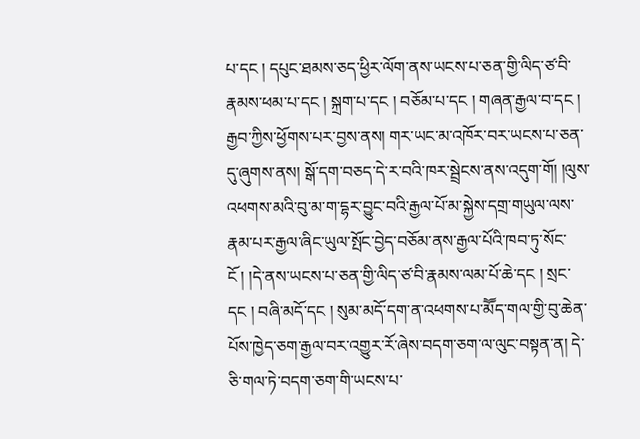པ་དང ། དཔུང་ཐམས་ཅད་ཕྱིར་ལོག་ནས་ཡངས་པ་ཅན་གྱི་ལིད་ཙ་བི་རྣམས་ཕམ་པ་དང ། སྐྲག་པ་དང ། བཅོམ་པ་དང ། གཞན་རྒྱལ་བ་དང ། རྒྱབ་ཀྱིས་ཕྱོགས་པར་བྱས་ནས། གར་ཡང་མ་འཁོར་བར་ཡངས་པ་ཅན་དུ་ཞུགས་ནས། སྒོ་དག་བཅད་དེ་ར་བའི་ཁར་སྦྲེངས་ནས་འདུག་གོ། །ལུས་འཕགས་མའི་བུ་མ་ག་དྷར་བྱུང་བའི་རྒྱལ་པོ་མ་སྐྱེས་དགྲ་གཡུལ་ལས་རྣམ་པར་རྒྱལ་ཞིང་ཡུལ་སྤོང་བྱེད་བཅོམ་ནས་རྒྱལ་པོའི་ཁབ་ཏུ་སོང་ངོ ། །དེ་ནས་ཡངས་པ་ཅན་གྱི་ལིད་ཙ་བི་རྣམས་ལམ་པོ་ཆེ་དང ། སྲང་དང ། བཞི་མདོ་དང ། སུམ་མདོ་དག་ན་འཕགས་པ་མཽད་གལ་གྱི་བུ་ཆེན་པོས་ཁྱེད་ཅག་རྒྱལ་བར་འགྱུར་རོ་ཞེས་བདག་ཅག་ལ་ལུང་བསྟན་ན། དེ་ཅི་གལ་ཏེ་བདག་ཅག་གི་ཡངས་པ་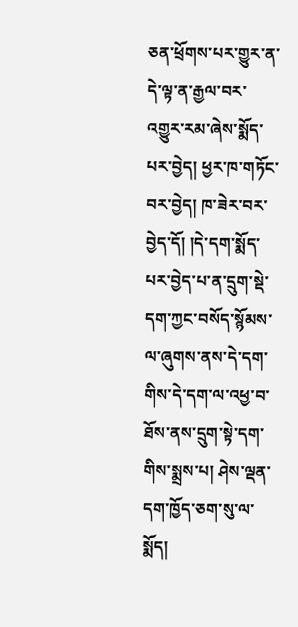ཅན་ཕྲོགས་པར་གྱུར་ན་དེ་ལྟ་ན་རྒྱལ་བར་འགྱུར་རམ་ཞེས་སྨོད་པར་བྱེད། ཕྱར་ཁ་གཏོང་བར་བྱེད། ཁ་ཟེར་བར་བྱེད་དོ། །དེ་དག་སྨོད་པར་བྱེད་པ་ན་དྲུག་སྡེ་དག་ཀྱང་བསོད་སྙོམས་ལ་ཞུགས་ནས་དེ་དག་གིས་དེ་དག་ལ་འཕྱ་བ་ཐོས་ནས་དྲུག་སྟེ་དག་གིས་སྨྲས་པ། ཤེས་ལྡན་དག་ཁྱོད་ཅག་སུ་ལ་སྨོད།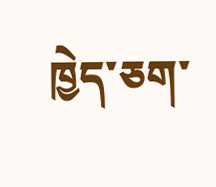ཁྱེད་ཅག་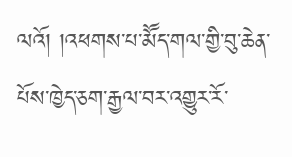ལའོ། །འཕགས་པ་མཽད་གལ་གྱི་བུ་ཆེན་པོས་ཁྱེད་ཅག་རྒྱལ་བར་འགྱུར་རོ་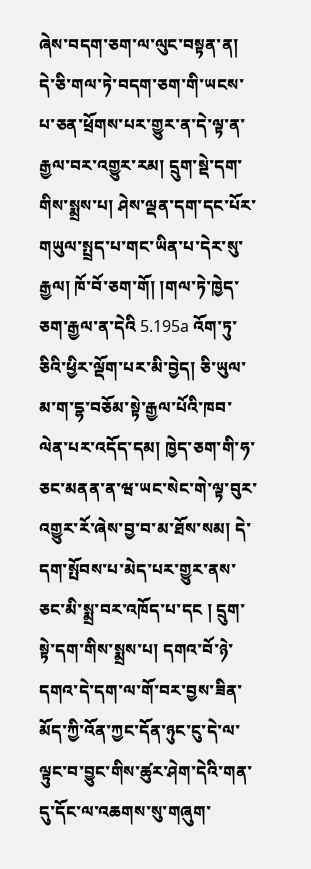ཞེས་བདག་ཅག་ལ་ལུང་བསྟན་ན། དེ་ཅི་གལ་ཏེ་བདག་ཅག་གི་ཡངས་པ་ཅན་ཕྲོགས་པར་གྱུར་ན་དེ་ལྟ་ན་རྒྱལ་བར་འགྱུར་རམ། དྲུག་སྡེ་དག་གིས་སྨྲས་པ། ཤེས་ལྡན་དག་དང་པོར་གཡུལ་སྤྲད་པ་གང་ཡིན་པ་དེར་སུ་རྒྱལ། ཁོ་བོ་ཅག་གོ། །གལ་ཏེ་ཁྱེད་ཅག་རྒྱལ་ན་དེའི 5.195a འོག་ཏུ་ཅིའི་ཕྱིར་ལྡོག་པར་མི་བྱེད། ཅི་ཡུལ་མ་ག་དྷ་བཅོམ་སྟེ་རྒྱལ་པོའི་ཁབ་ལེན་པར་འདོད་དམ། ཁྱེད་ཅག་གི་ཧ་ཅང་མནན་ན་ཝ་ཡང་སེང་གེ་ལྟ་བུར་འགྱུར་རོ་ཞེས་བྱ་བ་མ་ཐོས་སམ། དེ་དག་སྤོབས་པ་མེད་པར་གྱུར་ནས་ཅང་མི་སྨྲ་བར་འཁོད་པ་དང ། དྲུག་སྟེ་དག་གིས་སྨྲས་པ། དགའ་བོ་ཉེ་དགའ་དེ་དག་ལ་གོ་བར་བྱས་ཟིན་མོད་ཀྱི་འོན་ཀྱང་དོན་ཉུང་ངུ་དེ་ལ་ལྟུང་བ་བྱུང་གིས་ཚུར་ཤེག་དེའི་གན་དུ་དོང་ལ་འཆགས་སུ་གཞུག་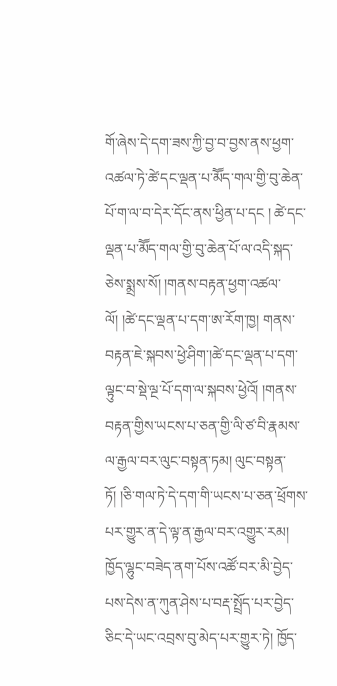གོ་ཞེས་དེ་དག་ཟས་ཀྱི་བྱ་བ་བྱས་ནས་ཕྱག་འཚལ་ཏེ་ཚེ་དང་ལྡན་པ་མཽད་གལ་གྱི་བུ་ཆེན་པོ་ག་ལ་བ་དེར་དོང་ནས་ཕྱིན་པ་དང ། ཚེ་དང་ལྡན་པ་མཽད་གལ་གྱི་བུ་ཆེན་པོ་ལ་འདི་སྐད་ཅེས་སྨྲས་སོ། །གནས་བརྟན་ཕྱག་འཚལ་ལོ། །ཚེ་དང་ལྡན་པ་དག་ཨ་རོག་ཁྱ། གནས་བརྟན་ཇེ་སྐབས་ཕྱེ་ཤིག་།ཚེ་དང་ལྡན་པ་དག་ལྟུང་བ་སྡེ་ལྔ་པོ་དག་ལ་སྐབས་ཕྱེའོ། །གནས་བརྟན་གྱིས་ཡངས་པ་ཅན་གྱི་ལི་ཙ་བི་རྣམས་ལ་རྒྱལ་བར་ལུང་བསྟན་ཏམ། ལུང་བསྟན་ཏོ། །ཅི་གལ་ཏེ་དེ་དག་གི་ཡངས་པ་ཅན་ཕྲོགས་པར་གྱུར་ན་དེ་ལྟ་ན་རྒྱལ་བར་འགྱུར་རམ། ཁྱོད་ལྷུང་བཟེད་ནག་པོས་འཚོ་བར་མི་བྱེད་པས་དེས་ན་ཀུན་ཤེས་པ་བརྡ་སྤྲོད་པར་བྱེད་ཅིང་དེ་ཡང་འབྲས་བུ་མེད་པར་གྱུར་ཏེ། ཁྱོད་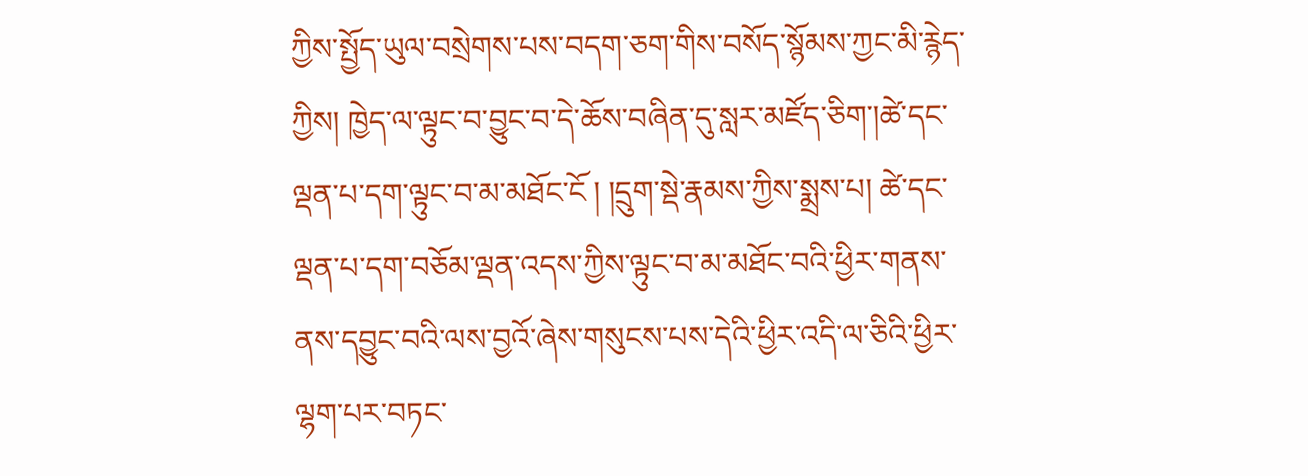ཀྱིས་སྤྱོད་ཡུལ་བསྲེགས་པས་བདག་ཅག་གིས་བསོད་སྙོམས་ཀྱང་མི་རྙེད་ཀྱིས། ཁྱེད་ལ་ལྟུང་བ་བྱུང་བ་དེ་ཆོས་བཞིན་དུ་སླར་མཛོད་ཅིག་།ཚེ་དང་ལྡན་པ་དག་ལྟུང་བ་མ་མཐོང་ངོ ། །དྲུག་སྡེ་རྣམས་ཀྱིས་སྨྲས་པ། ཚེ་དང་ལྡན་པ་དག་བཅོམ་ལྡན་འདས་ཀྱིས་ལྟུང་བ་མ་མཐོང་བའི་ཕྱིར་གནས་ནས་དབྱུང་བའི་ལས་བྱའོ་ཞེས་གསུངས་པས་དེའི་ཕྱིར་འདི་ལ་ཅིའི་ཕྱིར་ལྷག་པར་བཏང་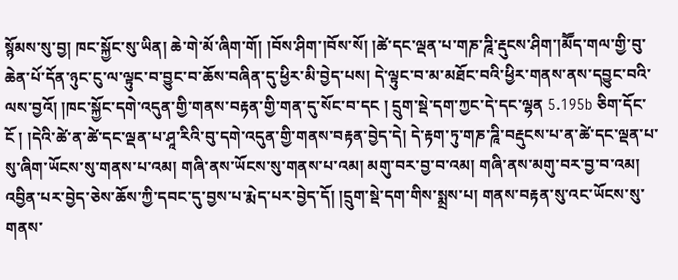སྙོམས་སུ་བྱ། ཁང་སྐྱོང་སུ་ཡིན། ཆེ་གེ་མོ་ཞིག་གོ། །བོས་ཤིག་།བོས་སོ། །ཚེ་དང་ལྡན་པ་གཎ་ཌཱི་རྡུངས་ཤིག་།མཽད་གལ་གྱི་བུ་ཆེན་པོ་དོན་ཉུང་ངུ་ལ་ལྟུང་བ་བྱུང་བ་ཆོས་བཞིན་དུ་ཕྱིར་མི་བྱེད་པས། དེ་ལྟུང་བ་མ་མཐོང་བའི་ཕྱིར་གནས་ནས་དབྱུང་བའི་ལས་བྱའོ། །ཁང་སྐྱོང་དགེ་འདུན་གྱི་གནས་བརྟན་གྱི་གན་དུ་སོང་བ་དང ། དྲུག་སྡེ་དག་ཀྱང་དེ་དང་ལྷན 5.195b ཅིག་དོང་ངོ ། །དེའི་ཚེ་ན་ཚེ་དང་ལྡན་པ་ཤཱ་རིའི་བུ་དགེ་འདུན་གྱི་གནས་བརྟན་བྱེད་དེ། དེ་རྟག་ཏུ་གཎ་ཌཱི་བརྡུངས་པ་ན་ཚེ་དང་ལྡན་པ་སུ་ཞིག་ཡོངས་སུ་གནས་པ་འམ། གཞི་ནས་ཡོངས་སུ་གནས་པ་འམ། མགུ་བར་བྱ་བ་འམ། གཞི་ནས་མགུ་བར་བྱ་བ་འམ། འབྱིན་པར་བྱེད་ཅེས་ཆོས་ཀྱི་དབང་དུ་བྱས་པ་རྨེད་པར་བྱེད་དོ། །དྲུག་སྡེ་དག་གིས་སྨྲས་པ། གནས་བརྟན་སུ་འང་ཡོངས་སུ་གནས་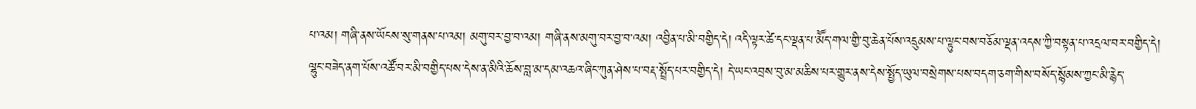པ་འམ། གཞི་ནས་ཡོངས་སུ་གནས་པ་འམ། མགུ་བར་བྱ་བ་འམ། གཞི་ནས་མགུ་བར་བྱ་བ་འམ། འབྱིན་པ་མི་བགྱིད་དེ། འདི་ལྟར་ཚེ་དང་ལྡན་པ་མཽད་གལ་གྱི་བུ་ཆེན་པོས་འདྲུམས་པ་ལྟུང་བས་བཅོམ་ལྡན་འདས་ཀྱི་བསྟན་པ་འདྲལ་བར་བགྱིད་དེ། ལྷུང་བཟེད་ནག་པོས་འཚོ་བར་མི་བགྱིད་པས་དེས་ན་མིའི་ཆོས་བླ་མ་དམ་འཆའ་ཞིང་ཀུན་ཤེས་པ་བརྡ་སྤྲོད་པར་བགྱིད་དེ། དེ་ཡང་འབྲས་བུ་མ་མཆིས་པར་གྱུར་ནས་དེས་སྤྱོད་ཡུལ་བསྲེགས་པས་བདག་ཅག་གིས་བསོད་སྙོམས་ཀྱང་མི་རྙེད་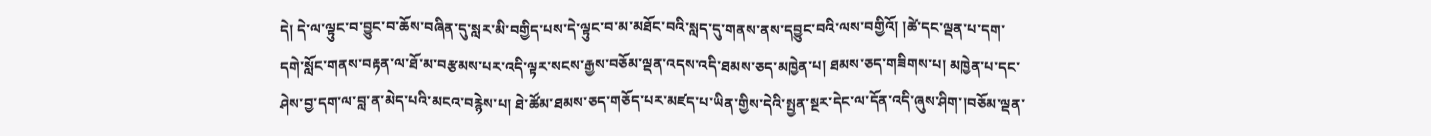དེ། དེ་ལ་ལྟུང་བ་བྱུང་བ་ཆོས་བཞིན་དུ་སླར་མི་བགྱིད་པས་དེ་ལྟུང་བ་མ་མཐོང་བའི་སླད་དུ་གནས་ནས་དབྱུང་བའི་ལས་བགྱིའོ། །ཚེ་དང་ལྡན་པ་དག་དགེ་སློང་གནས་བརྟན་ལ་ཐོ་མ་བརྩམས་པར་འདི་ལྟར་སངས་རྒྱས་བཅོམ་ལྡན་འདས་འདི་ཐམས་ཅད་མཁྱེན་པ། ཐམས་ཅད་གཟིགས་པ། མཁྱེན་པ་དང་ཤེས་བྱ་དག་ལ་བླ་ན་མེད་པའི་མངའ་བརྙེས་པ། ཐེ་ཚོམ་ཐམས་ཅད་གཅོད་པར་མཛད་པ་ཡིན་གྱིས་དེའི་སྤྱན་སྔར་དེང་ལ་དོན་འདི་ཞུས་ཤིག་།བཅོམ་ལྡན་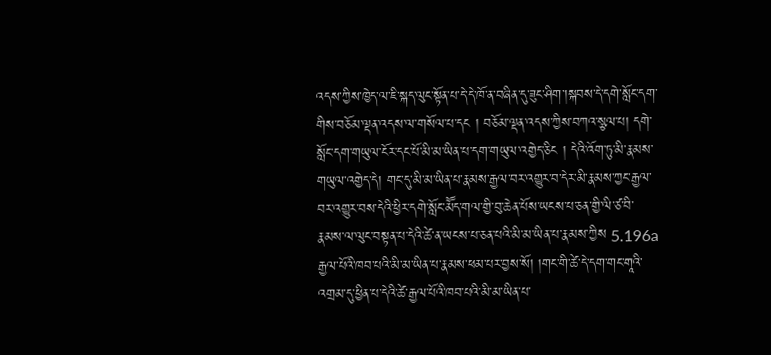འདས་ཀྱིས་ཁྱེད་ལ་ཇི་སྐད་ལུང་སྟོན་པ་དེ་དེ་ཁོ་ན་བཞིན་དུ་ཟུང་ཤིག་།སྐབས་དེ་དགེ་སློང་དག་གིས་བཅོམ་ལྡན་འདས་ལ་གསོལ་པ་དང ། བཅོམ་ལྡན་འདས་ཀྱིས་བཀའ་སྩལ་པ། དགེ་སློང་དག་གཡུལ་ངོར་དང་པོ་མི་མ་ཡིན་པ་དག་གཡུལ་འགྱེད་ཅིང ། དེའི་འོག་ཏུ་མི་རྣམས་གཡུལ་འགྱེད་དེ། གང་དུ་མི་མ་ཡིན་པ་རྣམས་རྒྱལ་བར་འགྱུར་བ་དེར་མི་རྣམས་ཀྱང་རྒྱལ་བར་འགྱུར་བས་དེའི་ཕྱིར་དགེ་སློང་མཽད་གལ་གྱི་བུ་ཆེན་པོས་ཡངས་པ་ཅན་གྱི་ལི་ཙ་བི་རྣམས་ལ་ལུང་བསྟན་པ་དེའི་ཚེ་ན་ཡངས་པ་ཅན་པའི་མི་མ་ཡིན་པ་རྣམས་ཀྱིས 5.196a རྒྱལ་པོའི་ཁབ་པའི་མི་མ་ཡིན་པ་རྣམས་ཕམ་པར་བྱས་སོ། །གང་གི་ཚེ་དེ་དག་གང་གཱའི་འགྲམ་དུ་ཕྱིན་པ་དེའི་ཚེ་རྒྱལ་པོའི་ཁབ་པའི་མི་མ་ཡིན་པ་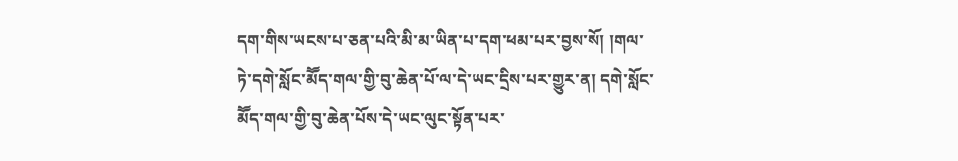དག་གིས་ཡངས་པ་ཅན་པའི་མི་མ་ཡིན་པ་དག་ཕམ་པར་བྱས་སོ། །གལ་ཏེ་དགེ་སློང་མཽད་གལ་གྱི་བུ་ཆེན་པོ་ལ་དེ་ཡང་དྲིས་པར་གྱུར་ན། དགེ་སློང་མཽད་གལ་གྱི་བུ་ཆེན་པོས་དེ་ཡང་ལུང་སྟོན་པར་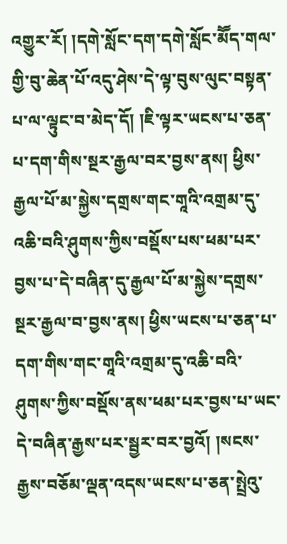འགྱུར་རོ། །དགེ་སློང་དག་དགེ་སློང་མཽད་གལ་གྱི་བུ་ཆེན་པོ་འདུ་ཤེས་དེ་ལྟ་བུས་ལུང་བསྟན་པ་ལ་ལྟུང་བ་མེད་དོ། །ཇི་ལྟར་ཡངས་པ་ཅན་པ་དག་གིས་སྔར་རྒྱལ་བར་བྱས་ནས། ཕྱིས་རྒྱལ་པོ་མ་སྐྱེས་དགྲས་གང་གཱའི་འགྲམ་དུ་འཆི་བའི་ཤུགས་ཀྱིས་བསྡོས་པས་ཕམ་པར་བྱས་པ་དེ་བཞིན་དུ་རྒྱལ་པོ་མ་སྐྱེས་དགྲས་སྔར་རྒྱལ་བ་བྱས་ནས། ཕྱིས་ཡངས་པ་ཅན་པ་དག་གིས་གང་གཱའི་འགྲམ་དུ་འཆི་བའི་ཤུགས་ཀྱིས་བསྡོས་ནས་ཕམ་པར་བྱས་པ་ཡང་དེ་བཞིན་རྒྱས་པར་སྦྱར་བར་བྱའོ། །སངས་རྒྱས་བཅོམ་ལྡན་འདས་ཡངས་པ་ཅན་སྤྲེའུ་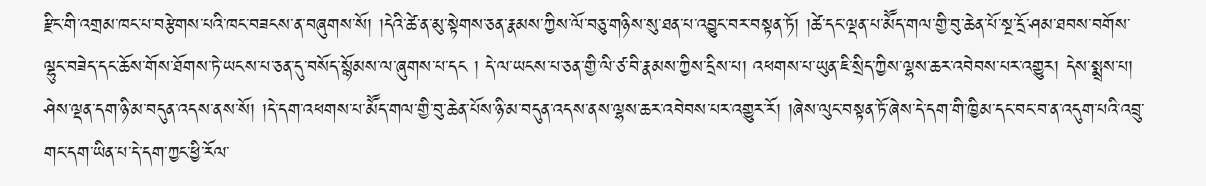རྫིང་གི་འགྲམ་ཁང་པ་བརྩེགས་པའི་ཁང་བཟངས་ན་བཞུགས་སོ། །དེའི་ཚེ་ན་མུ་སྟེགས་ཅན་རྣམས་ཀྱིས་ལོ་བཅུ་གཉིས་སུ་ཐན་པ་འབྱུང་བར་བསྟན་ཏོ། །ཚེ་དང་ལྡན་པ་མཽད་གལ་གྱི་བུ་ཆེན་པོ་སྔ་དྲོ་ཤམ་ཐབས་བགོས་ལྷུང་བཟེད་དང་ཆོས་གོས་ཐོགས་ཏེ་ཡངས་པ་ཅན་དུ་བསོད་སྙོམས་ལ་ཞུགས་པ་དང ། དེ་ལ་ཡངས་པ་ཅན་གྱི་ལི་ཙ་བི་རྣམས་ཀྱིས་དྲིས་པ། འཕགས་པ་ཡུན་ཇི་སྲིད་ཀྱིས་ལྷས་ཆར་འབེབས་པར་འགྱུར། དེས་སྨྲས་པ། ཤེས་ལྡན་དག་ཉི་མ་བདུན་འདས་ནས་སོ། །དེ་དག་འཕགས་པ་མཽད་གལ་གྱི་བུ་ཆེན་པོས་ཉི་མ་བདུན་འདས་ནས་ལྷས་ཆར་འབེབས་པར་འགྱུར་རོ། །ཞེས་ལུང་བསྟན་ཏོ་ཞེས་དེ་དག་གི་ཁྱིམ་དང་བང་བ་ན་འདུག་པའི་འབྲུ་གང་དག་ཡིན་པ་དེ་དག་ཀྱང་ཕྱི་རོལ་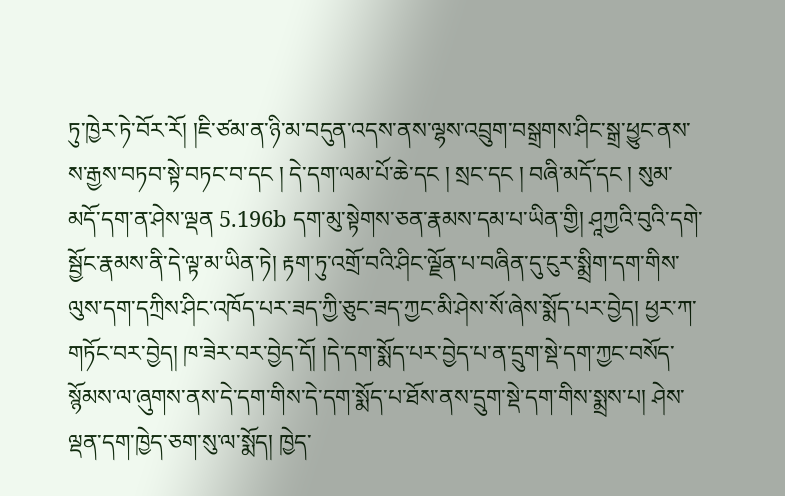ཏུ་ཁྱེར་ཏེ་བོར་རོ། །ཇི་ཙམ་ན་ཉི་མ་བདུན་འདས་ནས་ལྷས་འབྲུག་བསྒྲགས་ཤིང་སྒྲ་ཕྱུང་ནས་ས་རྒྱས་བཏབ་སྟེ་བཏང་བ་དང ། དེ་དག་ལམ་པོ་ཆེ་དང ། སྲང་དང ། བཞི་མདོ་དང ། སུམ་མདོ་དག་ན་ཤེས་ལྡན 5.196b དག་མུ་སྟེགས་ཅན་རྣམས་དམ་པ་ཡིན་གྱི། ཤཱཀྱའི་བུའི་དགེ་སྦྱོང་རྣམས་ནི་དེ་ལྟ་མ་ཡིན་ཏེ། རྟག་ཏུ་འགྲོ་བའི་ཤིང་ལྗོན་པ་བཞིན་དུ་ངུར་སྨྲིག་དག་གིས་ལུས་དག་དཀྲིས་ཤིང་འཁོད་པར་ཟད་ཀྱི་ཅུང་ཟད་ཀྱང་མི་ཤེས་སོ་ཞེས་སྨོད་པར་བྱེད། ཕྱར་ཀ་གཏོང་བར་བྱེད། ཁ་ཟེར་བར་བྱེད་དོ། །དེ་དག་སྨོད་པར་བྱེད་པ་ན་དྲུག་སྡེ་དག་ཀྱང་བསོད་སྙོམས་ལ་ཞུགས་ནས་དེ་དག་གིས་དེ་དག་སྨོད་པ་ཐོས་ནས་དྲུག་སྡེ་དག་གིས་སྨྲས་པ། ཤེས་ལྡན་དག་ཁྱེད་ཅག་སུ་ལ་སྨོད། ཁྱེད་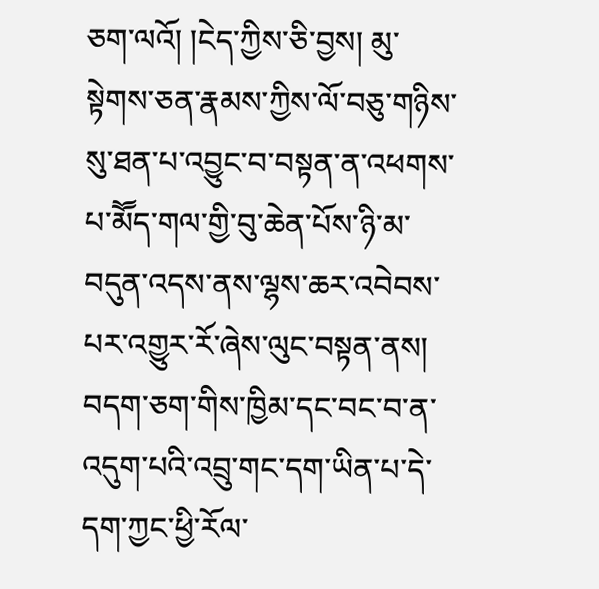ཅག་ལའོ། །ངེད་ཀྱིས་ཅི་བྱས། མུ་སྟེགས་ཅན་རྣམས་ཀྱིས་ལོ་བཅུ་གཉིས་སུ་ཐན་པ་འབྱུང་བ་བསྟན་ན་འཕགས་པ་མཽད་གལ་གྱི་བུ་ཆེན་པོས་ཉི་མ་བདུན་འདས་ནས་ལྷས་ཆར་འབེབས་པར་འགྱུར་རོ་ཞེས་ལུང་བསྟན་ནས། བདག་ཅག་གིས་ཁྱིམ་དང་བང་བ་ན་འདུག་པའི་འབྲུ་གང་དག་ཡིན་པ་དེ་དག་ཀྱང་ཕྱི་རོལ་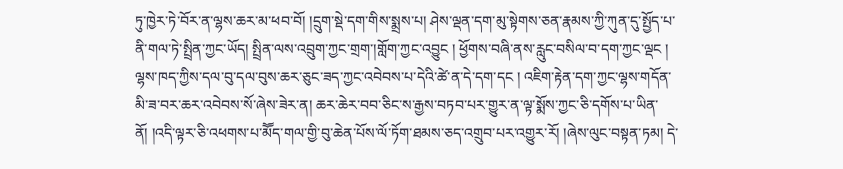ཏུ་ཁྱེར་ཏེ་བོར་ན་ལྷས་ཆར་མ་ཕབ་བོ། །དྲུག་སྡེ་དག་གིས་སྨྲས་པ། ཤེས་ལྡན་དག་མུ་སྟེགས་ཅན་རྣམས་ཀྱི་ཀུན་དུ་སྤྱོད་པ་ནི་གལ་ཏེ་སྤྲིན་ཀྱང་ཡོད། སྤྲིན་ལས་འབྲུག་ཀྱང་གྲག་།གློག་ཀྱང་འབྱུང ། ཕྱོགས་བཞི་ནས་རླུང་བསིལ་བ་དག་ཀྱང་ལྡང ། ལྷས་ཁད་ཀྱིས་དལ་བུ་དལ་བུས་ཆར་ཅུང་ཟད་ཀྱང་འབེབས་པ་དེའི་ཚེ་ན་དེ་དག་དང ། འཇིག་རྟེན་དག་ཀྱང་ལྷས་གདོན་མི་ཟ་བར་ཆར་འབེབས་སོ་ཞེས་ཟེར་ན། ཆར་ཆེར་བབ་ཅིང་ས་རྒྱས་བཏབ་པར་གྱུར་ན་ལྟ་སྨོས་ཀྱང་ཅི་དགོས་པ་ཡིན་ནོ། །འདི་ལྟར་ཅི་འཕགས་པ་མཽད་གལ་གྱི་བུ་ཆེན་པོས་ལོ་ཏོག་ཐམས་ཅད་འགྲུབ་པར་འགྱུར་རོ། །ཞེས་ལུང་བསྟན་ཏམ། དེ་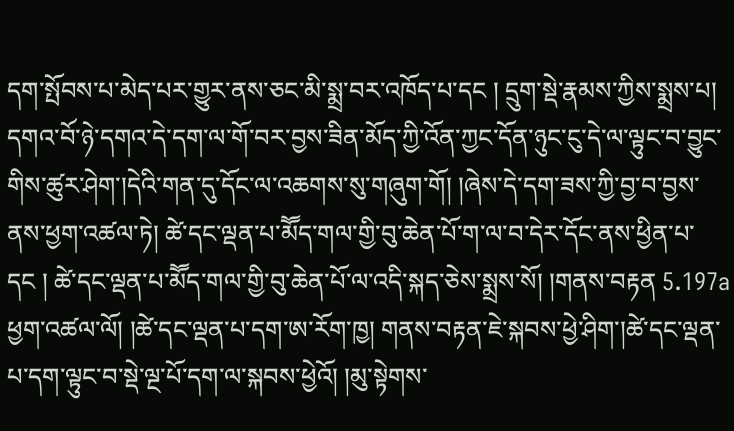དག་སྤོབས་པ་མེད་པར་གྱུར་ནས་ཅང་མི་སྨྲ་བར་འཁོད་པ་དང ། དྲུག་སྡེ་རྣམས་ཀྱིས་སྨྲས་པ། དགའ་བོ་ཉེ་དགའ་དེ་དག་ལ་གོ་བར་བྱས་ཟིན་མོད་ཀྱི་འོན་ཀྱང་དོན་ཉུང་ངུ་དེ་ལ་ལྟུང་བ་བྱུང་གིས་ཚུར་ཤེག་།དེའི་གན་དུ་དོང་ལ་འཆགས་སུ་གཞུག་གོ། །ཞེས་དེ་དག་ཟས་ཀྱི་བྱ་བ་བྱས་ནས་ཕྱག་འཚལ་ཏེ། ཚེ་དང་ལྡན་པ་མཽད་གལ་གྱི་བུ་ཆེན་པོ་ག་ལ་བ་དེར་དོང་ནས་ཕྱིན་པ་དང ། ཚེ་དང་ལྡན་པ་མཽད་གལ་གྱི་བུ་ཆེན་པོ་ལ་འདི་སྐད་ཅེས་སྨྲས་སོ། །གནས་བརྟན 5.197a ཕྱག་འཚལ་ལོ། །ཚེ་དང་ལྡན་པ་དག་ཨ་རོག་ཁྱ། གནས་བརྟན་ཇེ་སྐབས་ཕྱེ་ཤིག་།ཚེ་དང་ལྡན་པ་དག་ལྟུང་བ་སྡེ་ལྔ་པོ་དག་ལ་སྐབས་ཕྱེའོ། །མུ་སྟེགས་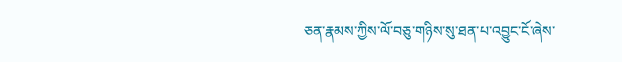ཅན་རྣམས་ཀྱིས་ལོ་བཅུ་གཉིས་སུ་ཐན་པ་འབྱུང་ངོ་ཞེས་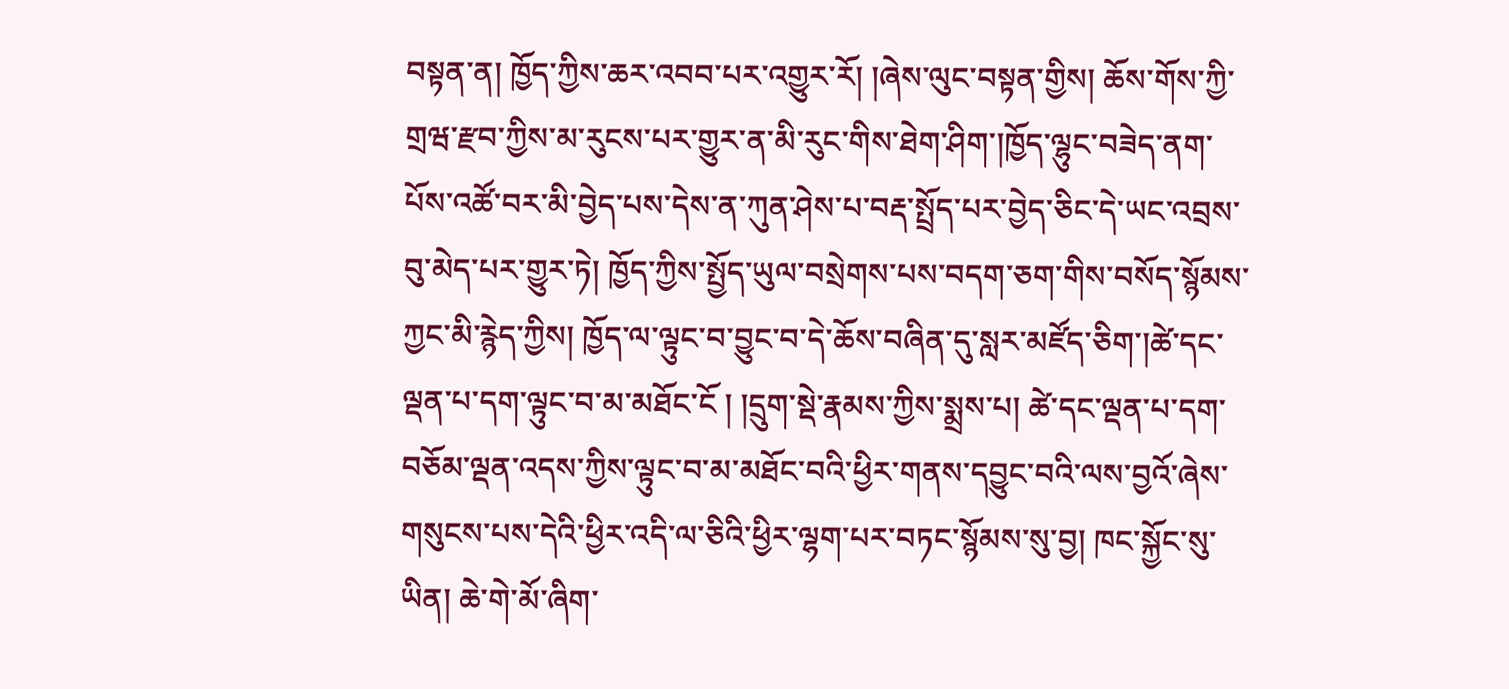བསྟན་ན། ཁྱོད་ཀྱིས་ཆར་འབབ་པར་འགྱུར་རོ། །ཞེས་ལུང་བསྟན་གྱིས། ཆོས་གོས་ཀྱི་གྲཝ་རྫབ་ཀྱིས་མ་རུངས་པར་གྱུར་ན་མི་རུང་གིས་ཐེག་ཤིག་།ཁྱོད་ལྷུང་བཟེད་ནག་པོས་འཚོ་བར་མི་བྱེད་པས་དེས་ན་ཀུན་ཤེས་པ་བརྡ་སྤྲོད་པར་བྱེད་ཅིང་དེ་ཡང་འབྲས་བུ་མེད་པར་གྱུར་ཏེ། ཁྱོད་ཀྱིས་སྤྱོད་ཡུལ་བསྲེགས་པས་བདག་ཅག་གིས་བསོད་སྙོམས་ཀྱང་མི་རྙེད་ཀྱིས། ཁྱོད་ལ་ལྟུང་བ་བྱུང་བ་དེ་ཆོས་བཞིན་དུ་སླར་མཛོད་ཅིག་།ཚེ་དང་ལྡན་པ་དག་ལྟུང་བ་མ་མཐོང་ངོ ། །དྲུག་སྡེ་རྣམས་ཀྱིས་སྨྲས་པ། ཚེ་དང་ལྡན་པ་དག་བཅོམ་ལྡན་འདས་ཀྱིས་ལྟུང་བ་མ་མཐོང་བའི་ཕྱིར་གནས་དབྱུང་བའི་ལས་བྱའོ་ཞེས་གསུངས་པས་དེའི་ཕྱིར་འདི་ལ་ཅིའི་ཕྱིར་ལྷག་པར་བཏང་སྙོམས་སུ་བྱ། ཁང་སྐྱོང་སུ་ཡིན། ཆེ་གེ་མོ་ཞིག་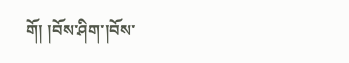གོ། །བོས་ཤིག་།བོས་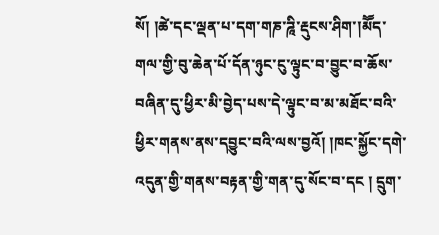སོ། །ཚེ་དང་ལྡན་པ་དག་གཎ་ཌཱི་རྡུངས་ཤིག་།མཽད་གལ་གྱི་བུ་ཆེན་པོ་དོན་ཉུང་ངུ་ལྟུང་བ་བྱུང་བ་ཆོས་བཞིན་དུ་ཕྱིར་མི་བྱེད་པས་དེ་ལྟུང་བ་མ་མཐོང་བའི་ཕྱིར་གནས་ནས་དབྱུང་བའི་ལས་བྱའོ། །ཁང་སྐྱོང་དགེ་འདུན་གྱི་གནས་བརྟན་གྱི་གན་དུ་སོང་བ་དང ། དྲུག་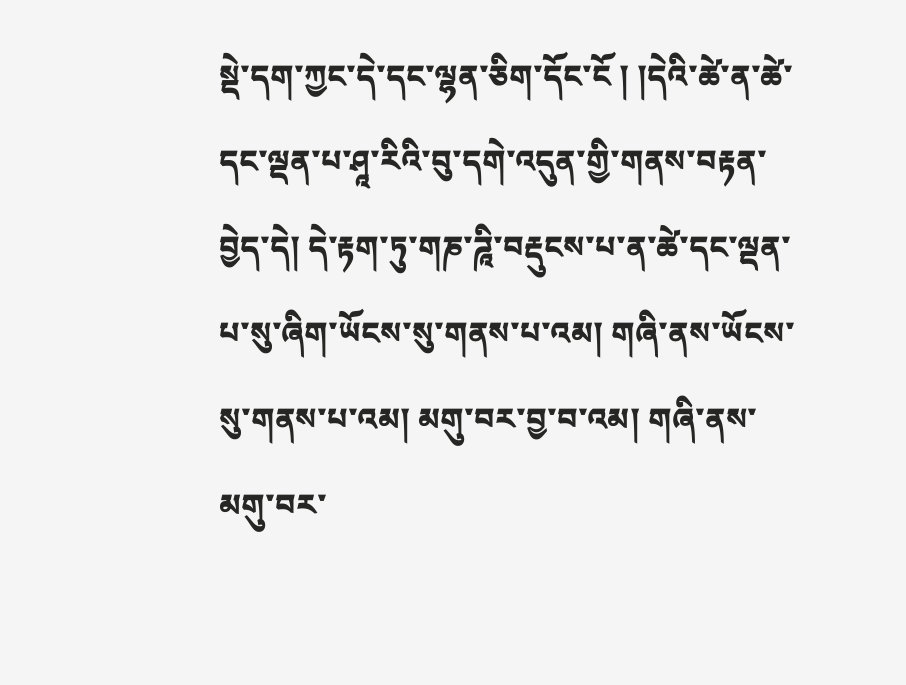སྡེ་དག་ཀྱང་དེ་དང་ལྷན་ཅིག་དོང་ངོ ། །དེའི་ཚེ་ན་ཚེ་དང་ལྡན་པ་ཤཱ་རིའི་བུ་དགེ་འདུན་གྱི་གནས་བརྟན་བྱེད་དེ། དེ་རྟག་ཏུ་གཎ་ཌཱི་བརྡུངས་པ་ན་ཚེ་དང་ལྡན་པ་སུ་ཞིག་ཡོངས་སུ་གནས་པ་འམ། གཞི་ནས་ཡོངས་སུ་གནས་པ་འམ། མགུ་བར་བྱ་བ་འམ། གཞི་ནས་མགུ་བར་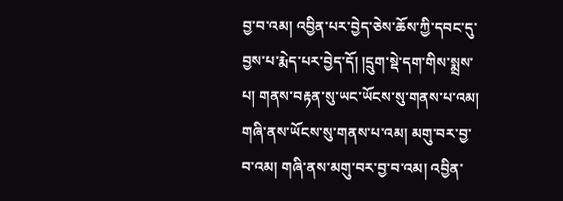བྱ་བ་འམ། འབྱིན་པར་བྱེད་ཅེས་ཆོས་ཀྱི་དབང་དུ་བྱས་པ་རྨེད་པར་བྱེད་དོ། །དྲུག་སྡེ་དག་གིས་སྨྲས་པ། གནས་བརྟན་སུ་ཡང་ཡོངས་སུ་གནས་པ་འམ། གཞི་ནས་ཡོངས་སུ་གནས་པ་འམ། མགུ་བར་བྱ་བ་འམ། གཞི་ནས་མགུ་བར་བྱ་བ་འམ། འབྱིན་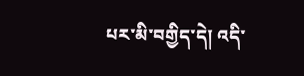པར་མི་བགྱིད་དེ། འདི་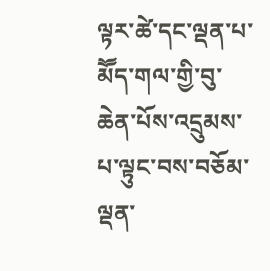ལྟར་ཚེ་དང་ལྡན་པ་མཽད་གལ་གྱི་བུ་ཆེན་པོས་འདྲུམས་པ་ལྟུང་བས་བཅོམ་ལྡན་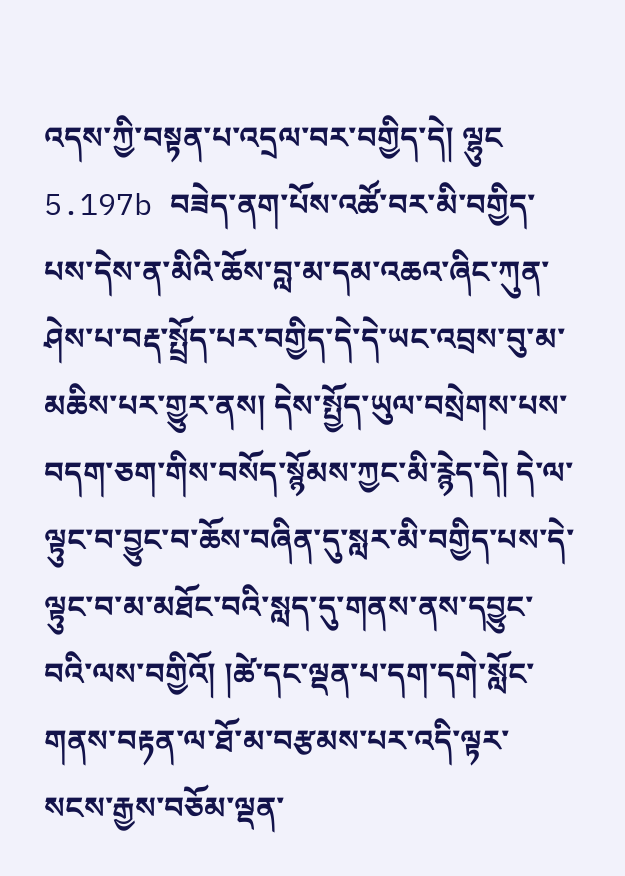འདས་ཀྱི་བསྟན་པ་འདྲལ་བར་བགྱིད་དེ། ལྷུང 5.197b བཟེད་ནག་པོས་འཚོ་བར་མི་བགྱིད་པས་དེས་ན་མིའི་ཆོས་བླ་མ་དམ་འཆའ་ཞིང་ཀུན་ཤེས་པ་བརྡ་སྤྲོད་པར་བགྱིད་དེ་དེ་ཡང་འབྲས་བུ་མ་མཆིས་པར་གྱུར་ནས། དེས་སྤྱོད་ཡུལ་བསྲེགས་པས་བདག་ཅག་གིས་བསོད་སྙོམས་ཀྱང་མི་རྙེད་དེ། དེ་ལ་ལྟུང་བ་བྱུང་བ་ཆོས་བཞིན་དུ་སླར་མི་བགྱིད་པས་དེ་ལྟུང་བ་མ་མཐོང་བའི་སླད་དུ་གནས་ནས་དབྱུང་བའི་ལས་བགྱིའོ། །ཚེ་དང་ལྡན་པ་དག་དགེ་སློང་གནས་བརྟན་ལ་ཐོ་མ་བརྩམས་པར་འདི་ལྟར་སངས་རྒྱས་བཅོམ་ལྡན་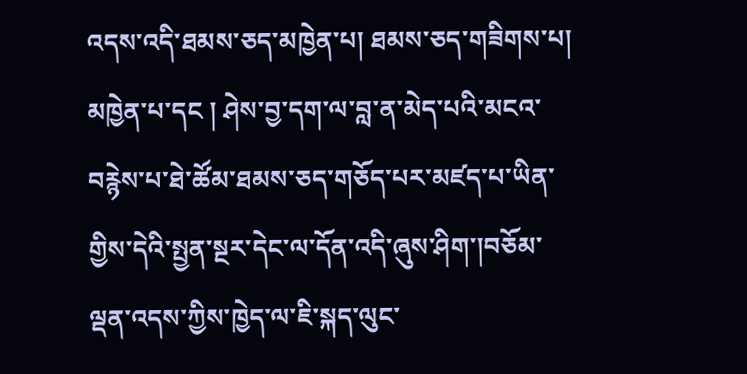འདས་འདི་ཐམས་ཅད་མཁྱེན་པ། ཐམས་ཅད་གཟིགས་པ། མཁྱེན་པ་དང ། ཤེས་བྱ་དག་ལ་བླ་ན་མེད་པའི་མངའ་བརྙེས་པ་ཐེ་ཚོམ་ཐམས་ཅད་གཅོད་པར་མཛད་པ་ཡིན་གྱིས་དེའི་སྤྱན་སྔར་དེང་ལ་དོན་འདི་ཞུས་ཤིག་།བཅོམ་ལྡན་འདས་ཀྱིས་ཁྱེད་ལ་ཇི་སྐད་ལུང་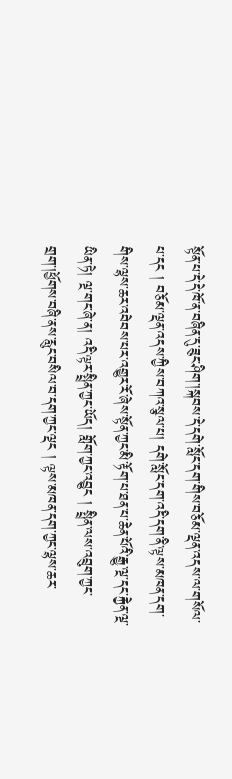སྟོན་པ་དེ་དེ་ཁོ་ན་བཞིན་དུ་ཟུང་ཤིག་།སྐབས་དེ་དགེ་སློང་དག་གིས་བཅོམ་ལྡན་འདས་ལ་གསོལ་པ་དང ། བཅོམ་ལྡན་འདས་ཀྱིས་བཀའ་སྩལ་པ། དགེ་སློང་དག་འདི་དག་ནི་ལྟས་མཁན་དག་གིས་ལྷས་ཆར་འབེབས་པར་འགྱུར་རོ་ཞེས་སྟོན་ཀྱང་མི་རྟོག་པ་ཐན་པ་ཆེན་པོའི་རྒྱུ་ལྔ་དང་རྐྱེན་ལྔ་ཡིན་ཏེ། ལྔ་གང་ཞེ་ན། འདི་ལྟར་སྤྲིན་ཀྱང་ཡོད། གློག་ཀྱང་འབྱུང ། སྤྲིན་ལས་འབྲུག་ཀྱང་གྲག་།ཕྱོགས་བཞི་ནས་རླུང་བསིལ་བ་དག་ཀྱང་ལྡང ། ལྟས་མཁན་དག་ཀྱང་ལྷས་ཆར་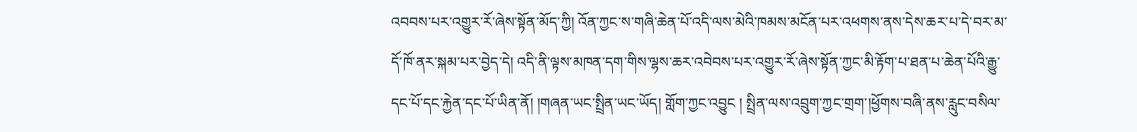འབབས་པར་འགྱུར་རོ་ཞེས་སྟོན་མོད་ཀྱི། འོན་ཀྱང་ས་གཞི་ཆེན་པོ་འདི་ལས་མེའི་ཁམས་མངོན་པར་འཕགས་ནས་དེས་ཆར་པ་དེ་བར་མ་དོ་ཁོ་ནར་སྐམ་པར་བྱེད་དེ། འདི་ནི་ལྟས་མཁན་དག་གིས་ལྷས་ཆར་འབེབས་པར་འགྱུར་རོ་ཞེས་སྟོན་ཀྱང་མི་རྟོག་པ་ཐན་པ་ཆེན་པོའི་རྒྱུ་དང་པོ་དང་རྐྱེན་དང་པོ་ཡིན་ནོ། །གཞན་ཡང་སྤྲིན་ཡང་ཡོད། གློག་ཀྱང་འབྱུང ། སྤྲིན་ལས་འབྲུག་ཀྱང་གྲག་།ཕྱོགས་བཞི་ནས་རླུང་བསིལ་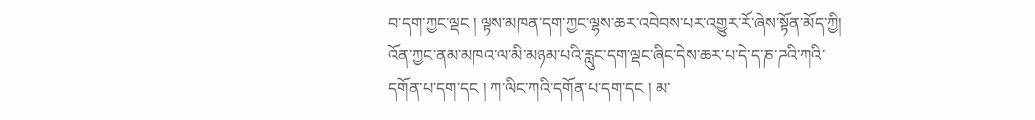བ་དག་ཀྱང་ལྡང ། ལྟས་མཁན་དག་ཀྱང་ལྷས་ཆར་འབེབས་པར་འགྱུར་རོ་ཞེས་སྟོན་མོད་ཀྱི། འོན་ཀྱང་ནམ་མཁའ་ལ་མི་མཉམ་པའི་རླུང་དག་ལྡང་ཞིང་དེས་ཆར་པ་དེ་ད་ཎ་ཌའི་ཀའི་དགོན་པ་དག་དང ། ཀ་ལིང་ཀའི་དགོན་པ་དག་དང ། མ་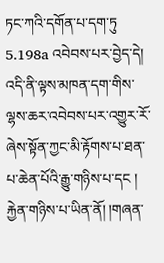ཏང་ཀའི་དགོན་པ་དག་ཏུ 5.198a འབེབས་པར་བྱེད་དེ། འདི་ནི་ལྟས་མཁན་དག་གིས་ལྷས་ཆར་འབེབས་པར་འགྱུར་རོ་ཞེས་སྟོན་ཀྱང་མི་རྟོགས་པ་ཐན་པ་ཆེན་པོའི་རྒྱུ་གཉིས་པ་དང ། རྐྱེན་གཉིས་པ་ཡིན་ནོ། །གཞན་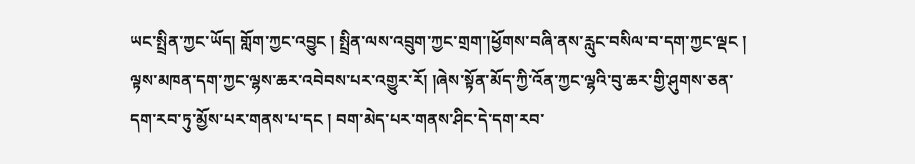ཡང་སྤྲིན་ཀྱང་ཡོད། གློག་ཀྱང་འབྱུང ། སྤྲིན་ལས་འབྲུག་ཀྱང་གྲག་།ཕྱོགས་བཞི་ནས་རླུང་བསིལ་བ་དག་ཀྱང་ལྡང ། ལྟས་མཁན་དག་ཀྱང་ལྷས་ཆར་འབེབས་པར་འགྱུར་རོ། །ཞེས་སྟོན་མོད་ཀྱི་འོན་ཀྱང་ལྷའི་བུ་ཆར་གྱི་ཤུགས་ཅན་དག་རབ་ཏུ་མྱོས་པར་གནས་པ་དང ། བག་མེད་པར་གནས་ཤིང་དེ་དག་རབ་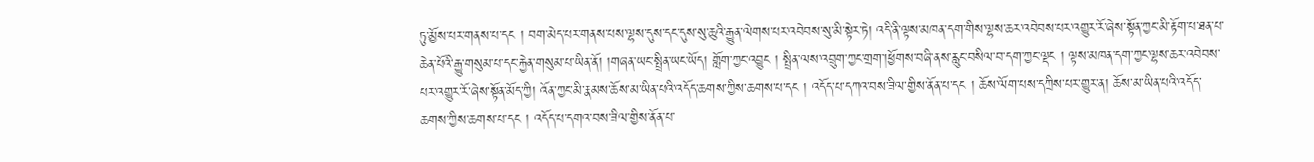ཏུ་མྱོས་པར་གནས་པ་དང ། བག་མེད་པར་གནས་པས་ལྷས་དུས་དང་དུས་སུ་ཆུའི་རྒྱུན་ལེགས་པར་འབེབས་སུ་མི་སྟེར་ཏེ། འདི་ནི་ལྟས་མཁན་དག་གིས་ལྷས་ཆར་འབེབས་པར་འགྱུར་རོ་ཞེས་སྟོན་ཀྱང་མི་རྟོག་པ་ཐན་པ་ཆེན་པོའི་རྒྱུ་གསུམ་པ་དང་རྐྱེན་གསུམ་པ་ཡིན་ནོ། །གཞན་ཡང་སྤྲིན་ཡང་ཡོད། གློག་ཀྱང་འབྱུང ། སྤྲིན་ལས་འབྲུག་ཀྱང་གྲག་།ཕྱོགས་བཞི་ནས་རླུང་བསིལ་བ་དག་ཀྱང་ལྡང ། ལྟས་མཁན་དག་ཀྱང་ལྷས་ཆར་འབེབས་པར་འགྱུར་རོ་ཞེས་སྟོན་མོད་ཀྱི། འོན་ཀྱང་མི་རྣམས་ཆོས་མ་ཡིན་པའི་འདོད་ཆགས་ཀྱིས་ཆགས་པ་དང ། འདོད་པ་དཀའ་བས་ཟིལ་གྱིས་ནོན་པ་དང ། ཆོས་ལོག་པས་དཀྲིས་པར་གྱུར་ན། ཆོས་མ་ཡིན་པའི་འདོད་ཆགས་ཀྱིས་ཆགས་པ་དང ། འདོད་པ་དགའ་བས་ཟིལ་གྱིས་ནོན་པ་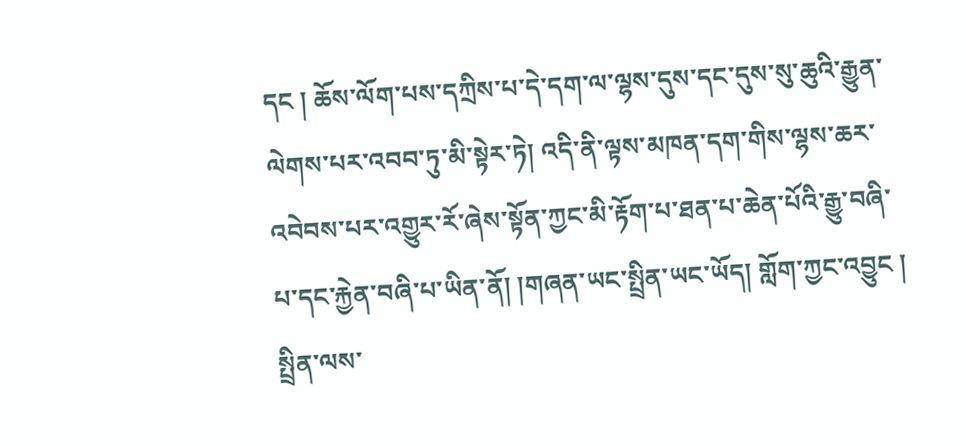དང ། ཆོས་ལོག་པས་དཀྲིས་པ་དེ་དག་ལ་ལྷས་དུས་དང་དུས་སུ་ཆུའི་རྒྱུན་ལེགས་པར་འབབ་ཏུ་མི་སྟེར་ཏེ། འདི་ནི་ལྟས་མཁན་དག་གིས་ལྷས་ཆར་འབེབས་པར་འགྱུར་རོ་ཞེས་སྟོན་ཀྱང་མི་རྟོག་པ་ཐན་པ་ཆེན་པོའི་རྒྱུ་བཞི་པ་དང་རྐྱེན་བཞི་པ་ཡིན་ནོ། །གཞན་ཡང་སྤྲིན་ཡང་ཡོད། གློག་ཀྱང་འབྱུང ། སྤྲིན་ལས་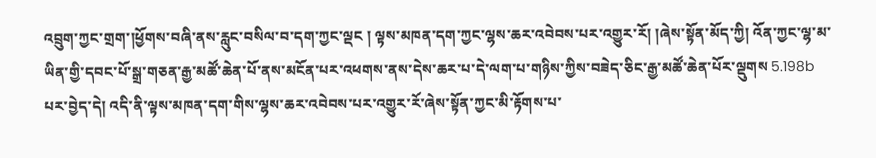འབྲུག་ཀྱང་གྲག་།ཕྱོགས་བཞི་ནས་རླུང་བསིལ་བ་དག་ཀྱང་ལྡང ། ལྟས་མཁན་དག་ཀྱང་ལྷས་ཆར་འབེབས་པར་འགྱུར་རོ། །ཞེས་སྟོན་མོད་ཀྱི། འོན་ཀྱང་ལྷ་མ་ཡིན་གྱི་དབང་པོ་སྒྲ་གཅན་རྒྱ་མཚོ་ཆེན་པོ་ནས་མངོན་པར་འཕགས་ནས་དེས་ཆར་པ་དེ་ལག་པ་གཉིས་ཀྱིས་བཟེད་ཅིང་རྒྱ་མཚོ་ཆེན་པོར་ལྡུགས 5.198b པར་བྱེད་དེ། འདི་ནི་ལྟས་མཁན་དག་གིས་ལྷས་ཆར་འབེབས་པར་འགྱུར་རོ་ཞེས་སྟོན་ཀྱང་མི་རྟོགས་པ་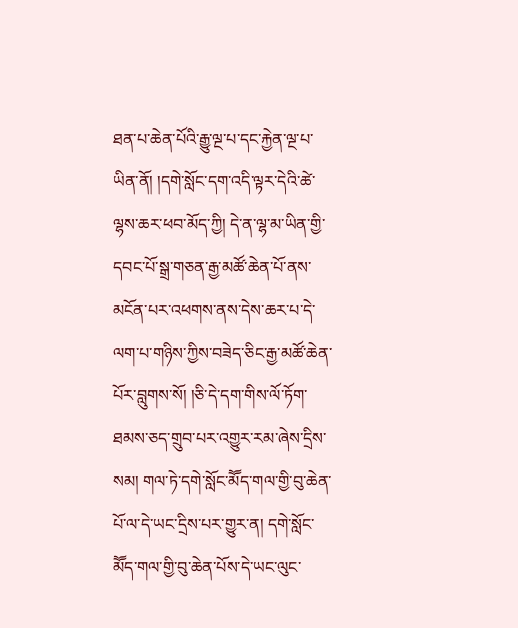ཐན་པ་ཆེན་པོའི་རྒྱུ་ལྔ་པ་དང་རྐྱེན་ལྔ་པ་ཡིན་ནོ། །དགེ་སློང་དག་འདི་ལྟར་དེའི་ཚེ་ལྷས་ཆར་ཕབ་མོད་ཀྱི། དེ་ན་ལྷ་མ་ཡིན་གྱི་དབང་པོ་སྒྲ་གཅན་རྒྱ་མཚོ་ཆེན་པོ་ནས་མངོན་པར་འཕགས་ནས་དེས་ཆར་པ་དེ་ལག་པ་གཉིས་ཀྱིས་བཟེད་ཅིང་རྒྱ་མཚོ་ཆེན་པོར་བླུགས་སོ། །ཅི་དེ་དག་གིས་ལོ་ཏོག་ཐམས་ཅད་གྲུབ་པར་འགྱུར་རམ་ཞེས་དྲིས་སམ། གལ་ཏེ་དགེ་སློང་མཽད་གལ་གྱི་བུ་ཆེན་པོ་ལ་དེ་ཡང་དྲིས་པར་གྱུར་ན། དགེ་སློང་མཽད་གལ་གྱི་བུ་ཆེན་པོས་དེ་ཡང་ལུང་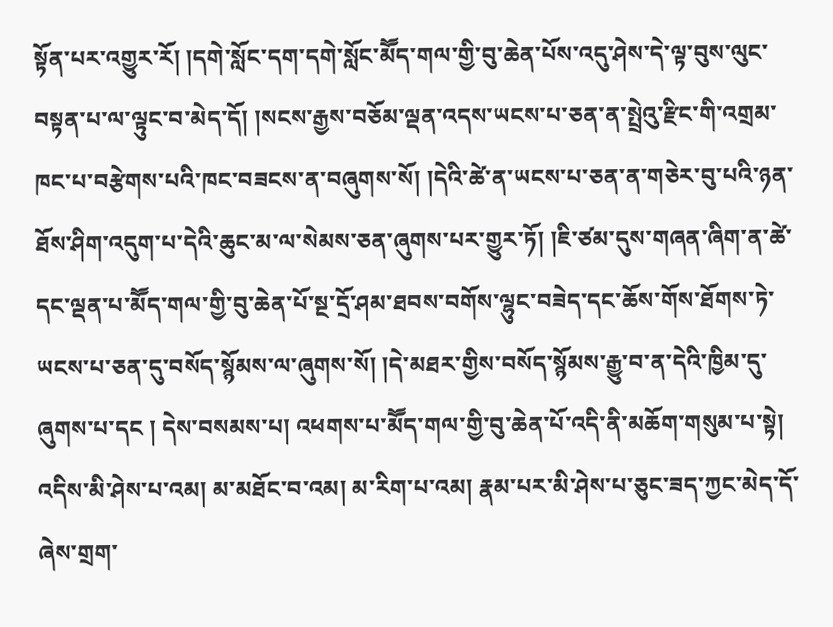སྟོན་པར་འགྱུར་རོ། །དགེ་སློང་དག་དགེ་སློང་མཽད་གལ་གྱི་བུ་ཆེན་པོས་འདུ་ཤེས་དེ་ལྟ་བུས་ལུང་བསྟན་པ་ལ་ལྟུང་བ་མེད་དོ། །སངས་རྒྱས་བཅོམ་ལྡན་འདས་ཡངས་པ་ཅན་ན་སྤྲེའུ་རྫིང་གི་འགྲམ་ཁང་པ་བརྩེགས་པའི་ཁང་བཟངས་ན་བཞུགས་སོ། །དེའི་ཚེ་ན་ཡངས་པ་ཅན་ན་གཅེར་བུ་པའི་ཉན་ཐོས་ཤིག་འདུག་པ་དེའི་ཆུང་མ་ལ་སེམས་ཅན་ཞུགས་པར་གྱུར་ཏོ། །ཇི་ཙམ་དུས་གཞན་ཞིག་ན་ཚེ་དང་ལྡན་པ་མཽད་གལ་གྱི་བུ་ཆེན་པོ་སྔ་དྲོ་ཤམ་ཐབས་བགོས་ལྷུང་བཟེད་དང་ཆོས་གོས་ཐོགས་ཏེ་ཡངས་པ་ཅན་དུ་བསོད་སྙོམས་ལ་ཞུགས་སོ། །དེ་མཐར་གྱིས་བསོད་སྙོམས་རྒྱུ་བ་ན་དེའི་ཁྱིམ་དུ་ཞུགས་པ་དང ། དེས་བསམས་པ། འཕགས་པ་མཽད་གལ་གྱི་བུ་ཆེན་པོ་འདི་ནི་མཆོག་གསུམ་པ་སྟེ། འདིས་མི་ཤེས་པ་འམ། མ་མཐོང་བ་འམ། མ་རིག་པ་འམ། རྣམ་པར་མི་ཤེས་པ་ཅུང་ཟད་ཀྱང་མེད་དོ་ཞེས་གྲག་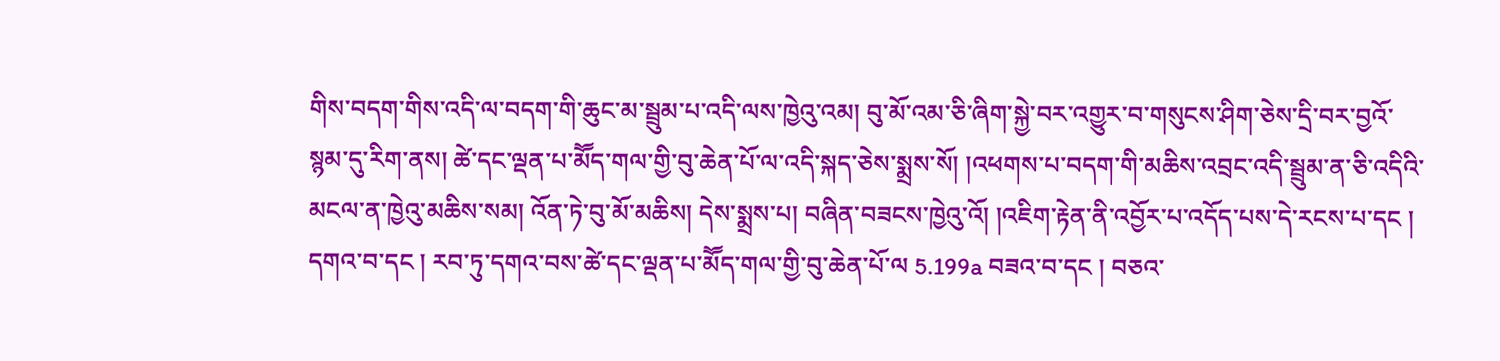གིས་བདག་གིས་འདི་ལ་བདག་གི་ཆུང་མ་སྦྲུམ་པ་འདི་ལས་ཁྱེའུ་འམ། བུ་མོ་འམ་ཅི་ཞིག་སྐྱེ་བར་འགྱུར་བ་གསུངས་ཤིག་ཅེས་དྲི་བར་བྱའོ་སྙམ་དུ་རིག་ནས། ཚེ་དང་ལྡན་པ་མཽད་གལ་གྱི་བུ་ཆེན་པོ་ལ་འདི་སྐད་ཅེས་སྨྲས་སོ། །འཕགས་པ་བདག་གི་མཆིས་འབྲང་འདི་སྦྲུམ་ན་ཅི་འདིའི་མངལ་ན་ཁྱེའུ་མཆིས་སམ། འོན་ཏེ་བུ་མོ་མཆིས། དེས་སྨྲས་པ། བཞིན་བཟངས་ཁྱེའུ་འོ། །འཇིག་རྟེན་ནི་འབྱོར་པ་འདོད་པས་དེ་རངས་པ་དང ། དགའ་བ་དང ། རབ་ཏུ་དགའ་བས་ཚེ་དང་ལྡན་པ་མཽད་གལ་གྱི་བུ་ཆེན་པོ་ལ 5.199a བཟའ་བ་དང ། བཅའ་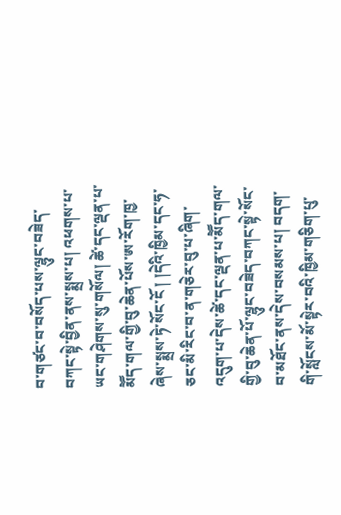བ་གཙང་བ་བསོད་པས་ལྷུང་བཟེད་བཀང་སྟེ་བྱིན་ནས་སྨྲས་པ། འཕགས་པ་ཡང་གཤེགས་སུ་གསོལ། ཚེ་དང་ལྡན་པ་མཽད་གལ་གྱི་བུ་ཆེན་པོས་ཨ་རོག་ཁྱ་ཞེས་སྨྲས་ཏེ་སོང་ངོ ། །དེའི་ཁྱིམ་དང་ཧ་ཅང་མི་རིང་བ་ན་གཅེར་བུ་པ་ཞིག་འདུག་པ་དེས་ཚེ་དང་ལྡན་པ་མཽད་གལ་གྱི་བུ་ཆེན་པོ་ལྷུང་བཟེད་བཀང་སྟེ་སོང་བ་མཐོང་ནས་དེས་བསམས་པ། བདག་གི་སློངས་མོ་སྟེར་བའི་ཁྱིམ་གཅིག་པུ་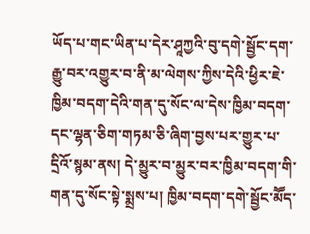ཡོད་པ་གང་ཡིན་པ་དེར་ཤཱཀྱའི་བུ་དགེ་སྦྱོང་དག་རྒྱུ་བར་འགྱུར་བ་ནི་མ་ལེགས་ཀྱིས་དེའི་ཕྱིར་ཇེ་ཁྱིམ་བདག་དེའི་གན་དུ་སོང་ལ་དེས་ཁྱིམ་བདག་དང་ལྷན་ཅིག་གཏམ་ཅི་ཞིག་བྱས་པར་གྱུར་པ་དྲིའོ་སྙམ་ནས། དེ་མྱུར་བ་མྱུར་བར་ཁྱིམ་བདག་གི་གན་དུ་སོང་སྟེ་སྨྲས་པ། ཁྱིམ་བདག་དགེ་སྦྱོང་མཽད་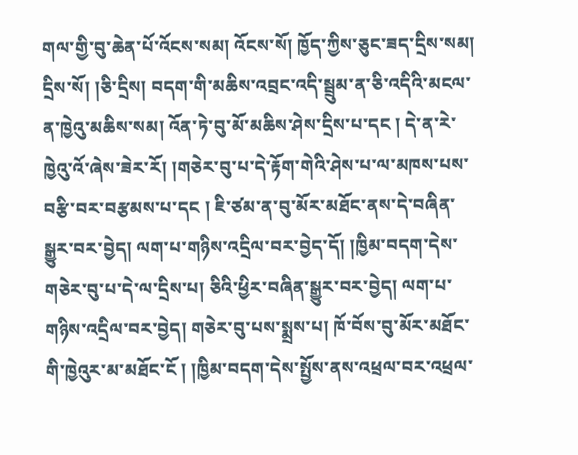གལ་གྱི་བུ་ཆེན་པོ་འོངས་སམ། འོངས་སོ། ཁྱོད་ཀྱིས་ཅུང་ཟད་དྲིས་སམ། དྲིས་སོ། །ཅི་དྲིས། བདག་གི་མཆིས་འབྲང་འདི་སྦྲུམ་ན་ཅི་འདིའི་མངལ་ན་ཁྱེའུ་མཆིས་སམ། འོན་ཏེ་བུ་མོ་མཆིས་ཤེས་དྲིས་པ་དང ། དེ་ན་རེ་ཁྱེའུ་འོ་ཞེས་ཟེར་རོ། །གཅེར་བུ་པ་དེ་རྟོག་གེའི་ཤེས་པ་ལ་མཁས་པས་བརྩི་བར་བརྩམས་པ་དང ། ཇི་ཙམ་ན་བུ་མོར་མཐོང་ནས་དེ་བཞིན་སྒྱུར་བར་བྱེད། ལག་པ་གཉིས་འདྲིལ་བར་བྱེད་དོ། །ཁྱིམ་བདག་དེས་གཅེར་བུ་པ་དེ་ལ་དྲིས་པ། ཅིའི་ཕྱིར་བཞིན་སྒྱུར་བར་བྱེད། ལག་པ་གཉིས་འདྲིལ་བར་བྱེད། གཅེར་བུ་པས་སྨྲས་པ། ཁོ་བོས་བུ་མོར་མཐོང་གི་ཁྱེའུར་མ་མཐོང་ངོ ། །ཁྱིམ་བདག་དེས་སྤྱོས་ནས་འཕྲལ་བར་འཕྲལ་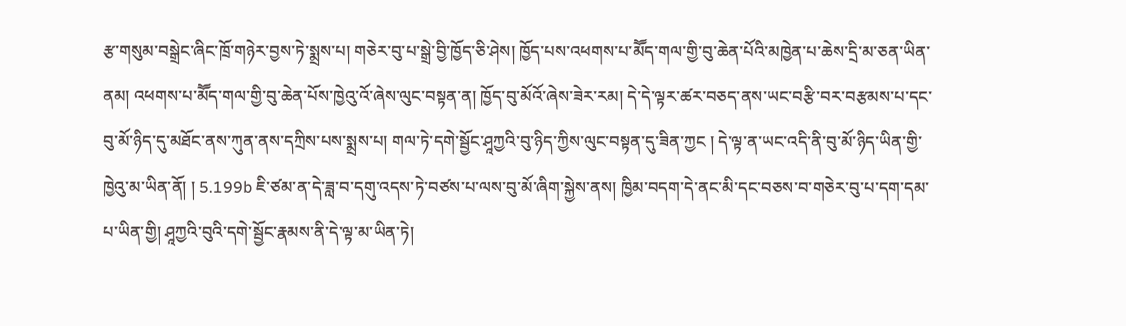རྩ་གསུམ་བསྒྲེང་ཞིང་ཁྲོ་གཉེར་བྱས་ཏེ་སྨྲས་པ། གཅེར་བུ་པ་སྒྲེ་བྱི་ཁྱོད་ཅི་ཤེས། ཁྱོད་པས་འཕགས་པ་མཽད་གལ་གྱི་བུ་ཆེན་པོའི་མཁྱེན་པ་ཆེས་དྲི་མ་ཅན་ཡིན་ནམ། འཕགས་པ་མཽད་གལ་གྱི་བུ་ཆེན་པོས་ཁྱེའུ་འོ་ཞེས་ལུང་བསྟན་ན། ཁྱོད་བུ་མོའོ་ཞེས་ཟེར་རམ། དེ་དེ་ལྟར་ཚར་བཅད་ནས་ཡང་བརྩི་བར་བརྩམས་པ་དང་བུ་མོ་ཉིད་དུ་མཐོང་ནས་ཀུན་ནས་དཀྲིས་པས་སྨྲས་པ། གལ་ཏེ་དགེ་སྦྱོང་ཤཱཀྱའི་བུ་ཉིད་ཀྱིས་ལུང་བསྟན་དུ་ཟིན་ཀྱང ། དེ་ལྟ་ན་ཡང་འདི་ནི་བུ་མོ་ཉིད་ཡིན་གྱི་ཁྱེའུ་མ་ཡིན་ནོ། ། 5.199b ཇི་ཙམ་ན་དེ་ཟླ་བ་དགུ་འདས་ཏེ་བཙས་པ་ལས་བུ་མོ་ཞིག་སྐྱེས་ནས། ཁྱིམ་བདག་དེ་ནང་མི་དང་བཅས་བ་གཅེར་བུ་པ་དག་དམ་པ་ཡིན་གྱི། ཤཱཀྱའི་བུའི་དགེ་སྦྱོང་རྣམས་ནི་དེ་ལྟ་མ་ཡིན་ཏེ།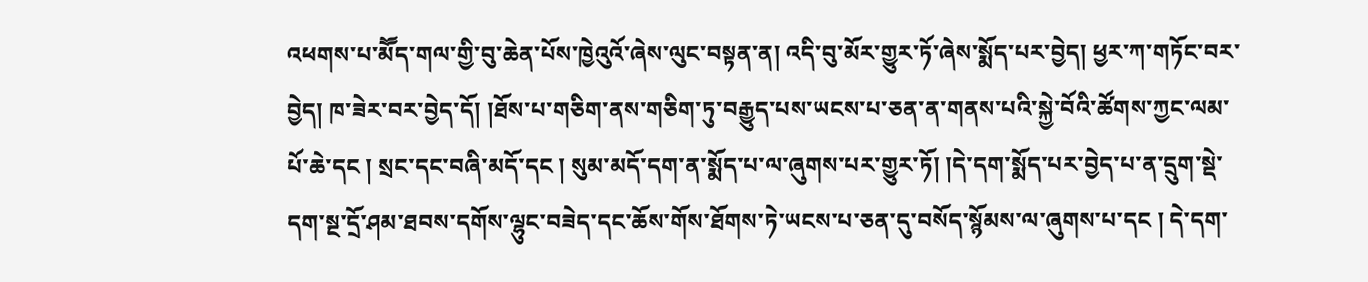འཕགས་པ་མཽད་གལ་གྱི་བུ་ཆེན་པོས་ཁྱེའུའོ་ཞེས་ལུང་བསྟན་ན། འདི་བུ་མོར་གྱུར་ཏོ་ཞེས་སྨོད་པར་བྱེད། ཕྱར་ཀ་གཏོང་བར་བྱེད། ཁ་ཟེར་བར་བྱེད་དོ། །ཐོས་པ་གཅིག་ནས་གཅིག་ཏུ་བརྒྱུད་པས་ཡངས་པ་ཅན་ན་གནས་པའི་སྐྱེ་བོའི་ཚོགས་ཀྱང་ལམ་པོ་ཆེ་དང ། སྲང་དང་བཞི་མདོ་དང ། སུམ་མདོ་དག་ན་སྨོད་པ་ལ་ཞུགས་པར་གྱུར་ཏོ། །དེ་དག་སྨོད་པར་བྱེད་པ་ན་དྲུག་སྡེ་དག་སྔ་དྲོ་ཤམ་ཐབས་དགོས་ལྷུང་བཟེད་དང་ཆོས་གོས་ཐོགས་ཏེ་ཡངས་པ་ཅན་དུ་བསོད་སྙོམས་ལ་ཞུགས་པ་དང ། དེ་དག་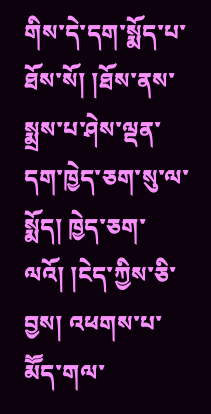གིས་དེ་དག་སྨོད་པ་ཐོས་སོ། །ཐོས་ནས་སྨྲས་པ་ཤེས་ལྡན་དག་ཁྱེད་ཅག་སུ་ལ་སྨོད། ཁྱེད་ཅག་ལའོ། །ངེད་ཀྱིས་ཅི་བྱས། འཕགས་པ་མཽད་གལ་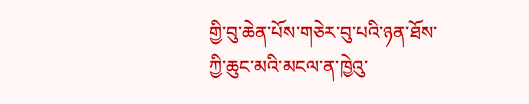གྱི་བུ་ཆེན་པོས་གཅེར་བུ་པའི་ཉན་ཐོས་ཀྱི་ཆུང་མའི་མངལ་ན་ཁྱེའུ་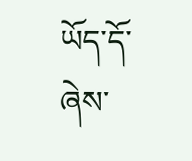ཡོད་དོ་ཞེས་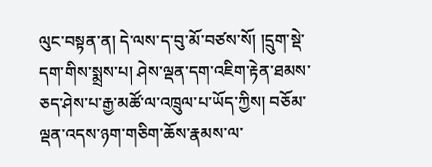ལུང་བསྟན་ན། དེ་ལས་ད་བུ་མོ་བཙས་སོ། །དྲུག་སྡེ་དག་གིས་སྨྲས་པ། ཤེས་ལྡན་དག་འཇིག་རྟེན་ཐམས་ཅད་ཤེས་པ་རྒྱ་མཚོ་ལ་འཁྲུལ་པ་ཡོད་ཀྱིས། བཅོམ་ལྡན་འདས་ཉག་གཅིག་ཆོས་རྣམས་ལ་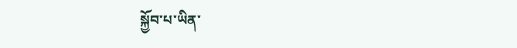སྐྱོབ་པ་ཡིན་